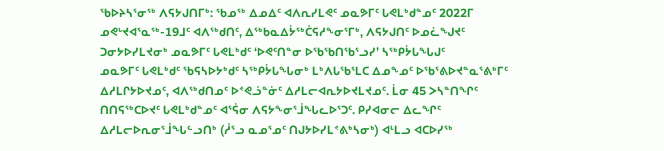ᖃᐅᔨᓴᕐᓂᖅ ᐱᕋᔭᒍᑎᒥᒃ: ᖃᓄᖅ ᐃᓄᐃᑦ ᐊᐱᕆᓯᒪᕙᑦ ᓄᓇᕗᒥᑦ ᒐᕙᒪᒃᑯᓐᓄᑦ 2022ᒥ
ᓄᕙᒡᔪᐊᕐᓇᖅ-19ᒧᑦ ᐊᐱᖅᑯᑎᑦ, ᐃᖅᑲᓇᐃᔮᖅᑖᕋᓱᖕᓂᕐᒥᒃ, ᐱᕋᔭᒍᑎᑦ ᐅᓄᓛᖑᔪᑦ ᑐᓂᔭᐅᓯᒪᔪᓂᒃ ᓄᓇᕗᒥᑦ ᒐᕙᒪᒃᑯᑦ ‘ᐅᕙᑦᑎᓐᓂ ᐅᖃᖃᑎᖃᕐᓗᓯ’ ᓴᖅᑭᔮᒐᖓᒍᑦ
ᓄᓇᕗᒥᑦ ᒐᕙᒪᒃᑯᑦ ᖃᕋᓴᐅᔭᒃᑯᑦ ᓴᖅᑭᔮᒐᖓᓂᒃ ᒪᒃᐱᒐᖃᕐᒪᑕ ᐃᓄᖕᓄᑦ ᐅᖃᕐᕕᐅᔪᓐᓇᕐᕕᒃᒥᑦ ᐃᓱᒪᒋᔭᐅᔪᓄᑦ, ᐊᐱᖅᑯᑎᓄᑦ ᐅᕝᕙᓘᓐᓃᑦ ᐃᓱᒪᓕᐊᕆᔭᐅᔪᒪᔪᓄᑦ. ᒫᓂ 45 ᐳᓴᓐᑎᖏᑦ ᑎᑎᕋᖅᑕᐅᔪᑦ ᒐᕙᒪᒃᑯᓐᓄᑦ ᐊᕐᕌᓂ ᐱᕋᔭᖕᓂᕐᒨᖓᓚᐅᕐᑐᑦ. ᑭᓯᐊᓂᓕ ᐃᓚᖏᑦ ᐃᓱᒪᓕᐅᕆᓂᕐᒨᖓᓪᓗᑎᒃ (ᓲᕐᓗ ᓇᓄᕐᓄᑦ ᑎᒍᔭᐅᓯᒪᕝᕕᒃᓴᓂᒃ) ᐊᒻᒪᓗ ᐊᑕᐅᓯᖅ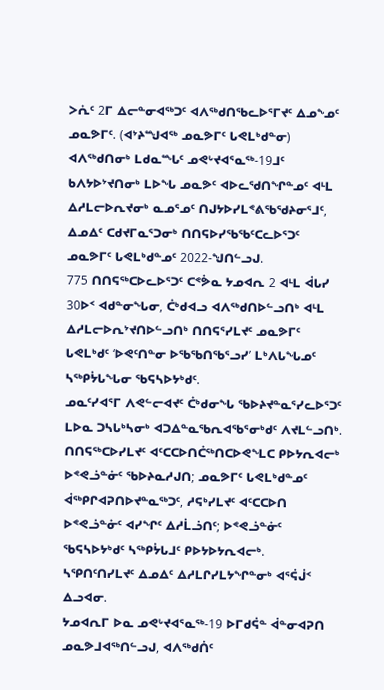ᐳᕇᑦ 2ᒥ ᐃᓕᓐᓂᐊᖅᑐᑦ ᐊᐱᖅᑯᑎᖃᓚᐅᕐᒥᔪᑦ ᐃᓄᖕᓄᑦ ᓄᓇᕗᒥᑦ. (ᐊᔾᔨᙳᐊᖅ ᓄᓇᕗᒥᑦ ᒐᕙᒪᒃᑯᓐᓂ)
ᐊᐱᖅᑯᑎᓂᒃ ᒪᑯᓇᙵᑦ ᓄᕙᒡᔪᐊᕐᓇᖅ-19ᒧᑦ ᑲᐱᔭᐅᔾᔪᑎᓂᒃ ᒪᐅᖓ ᓄᓇᕗᑦ ᐊᐅᓚᖁᑎᖏᓐᓄᑦ ᐊᒻᒪ ᐃᓱᒪᓕᐅᕆᔪᓂᒃ ᓇᓄᕐᓄᑦ ᑎᒍᔭᐅᓯᒪᕝᕕᖃᖁᔨᓂᕐᒧᑦ, ᐃᓄᐃᑦ ᑕᑯᔪᒥᓇᕐᑐᓂᒃ ᑎᑎᕋᐅᓯᖃᖃᑦᑕᓚᐅᕐᑐᑦ ᓄᓇᕗᒥᑦ ᒐᕙᒪᒃᑯᓐᓄᑦ 2022-ᖑᑎᓪᓗᒍ.
775 ᑎᑎᕋᖅᑕᐅᓚᐅᕐᑐᑦ ᑕᕝᕘᓇ ᔭᓄᐊᕆ 2 ᐊᒻᒪ ᐋᒐᓯ 30ᐅᑉ ᐊᑯᓐᓂᖓᓂ, ᑖᒃᑯᐊᓗ ᐊᐱᖅᑯᑎᐅᓪᓗᑎᒃ ᐊᒻᒪ ᐃᓱᒪᓕᐅᕆᔾᔪᑎᐅᓪᓗᑎᒃ ᑎᑎᕋᕐᓯᒪᔪᑦ ᓄᓇᕗᒥᑦ ᒐᕙᒪᒃᑯᑦ ‘ᐅᕙᑦᑎᓐᓂ ᐅᖃᖃᑎᖃᕐᓗᓯ’ ᒪᒃᐱᒐᖓᓄᑦ ᓴᖅᑭᔮᒐᖓᓂ ᖃᕋᓴᐅᔭᒃᑯᑦ.
ᓄᓇᑦᓯᐊᕐᒥ ᐱᕙᓪᓕᐊᔪᑦ ᑖᒃᑯᓂᖓ ᖃᐅᔨᔪᓐᓇᕐᓯᓚᐅᕐᑐᑦ ᒪᐅᓇ ᑐᓴᒐᒃᓴᓂᒃ ᐊᑐᐃᓐᓇᖃᕆᐊᖃᕐᓂᒃᑯᑦ ᐱᔪᒪᓪᓗᑎᒃ.
ᑎᑎᕋᖅᑕᐅᓯᒪᔪᑦ ᐊᑦᑕᑕᐅᑎᑖᖅᑎᑕᐅᕙᖕᒪᑕ ᑭᐅᔭᕆᐊᓕᒃ ᐅᕝᕙᓘᓐᓃᑦ ᖃᐅᔨᓇᓱᒍᑎ; ᓄᓇᕗᒥᑦ ᒐᕙᒪᒃᑯᓐᓄᑦ ᐋᖅᑭᒋᐊᕈᑎᐅᔪᓐᓇᖅᑐᑦ, ᓱᕋᒃᓯᒪᔪᑦ ᐊᑦᑕᑕᐅᑎ ᐅᕝᕙᓘᓐᓃᑦ ᐊᓯᖏᑦ ᐃᓱᒫᓘᑎᑦ; ᐅᕝᕙᓘᓐᓃᑦ ᖃᕋᓴᐅᔭᒃᑯᑦ ᓴᖅᑭᔮᒐᒧᑦ ᑭᐅᔭᐅᔭᕆᐊᓕᒃ.
ᓴᕿᑎᑦᑎᓯᒪᔪᑦ ᐃᓄᐃᑦ ᐃᓱᒪᒋᓯᒪᔭᖏᓐᓂᒃ ᐊᕐᕌᒎᑉ ᐃᓗᐊᓂ.
ᔭᓄᐊᕆᒥ ᐅᓇ ᓄᕙᒡᔪᐊᕐᓇᖅ-19 ᐅᒥᑯᕌᓐ ᐋᓐᓂᐊᕈᑎ ᓄᓇᕗᒧᐊᖅᑎᓪᓗᒍ, ᐊᐱᖅᑯᑏᑦ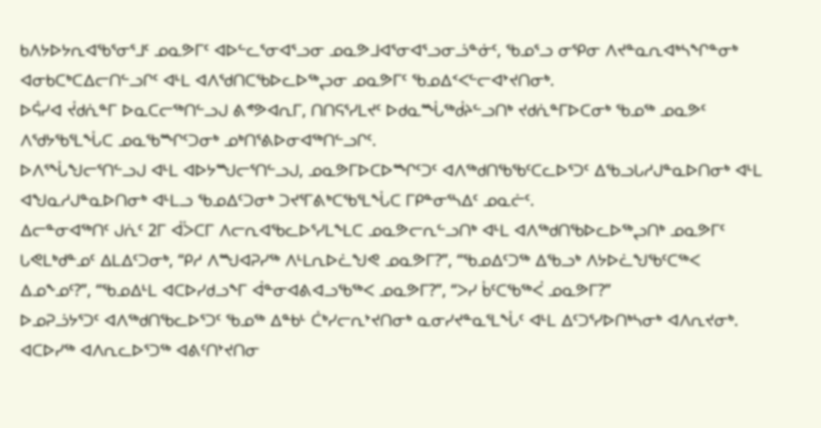ᑲᐱᔭᐅᔭᕆᐊᖃᕐᓂᕐᒧᑦ ᓄᓇᕗᒥᑦ ᐊᐅᓪᓚᕐᓂᐊᕐᓗᓂ ᓄᓇᕗᒧᐊᕐᓂᐊᕐᓗᓂᓘᓐᓃᑦ, ᖃᓄᕐᓗ ᓂᕿᓂ ᐱᔪᓐᓇᕆᐊᒃᓴᖏᓐᓂᒃ ᐊᓂᑲᑕᒃᑕᐃᓕᑎᓪᓗᒋᑦ ᐊᒻᒪ ᐊᐱᖁᑎᑕᖃᐅᓚᐅᖅᖢᓂ ᓄᓇᕗᒥᑦ ᖃᓄᐃᑉᐸᓪᓕᐊᔾᔪᑎᓂᒃ.
ᐅᕌᓯᐊ ᔫᑯᕇᓐᒥ ᐅᓇᑕᓕᖅᑎᓪᓗᒍ ᕕᕝᕗᐊᕆᒥ, ᑎᑎᕋᕐᓯᒪᔪᑦ ᐅᑯᓇᙶᖅᑰᔨᓪᓗᑎᒃ ᔪᑯᕇᓐᒥᐅᑕᓂᒃ ᖃᓄᖅ ᓄᓇᕗᑦ ᐱᖁᔭᖃᕐᒪᖔᑕ ᓄᓇᖃᙱᑦᑐᓂᒃ ᓄᒃᑎᕐᕕᐅᓂᐊᖅᑎᓪᓗᒋᑦ.
ᐅᐱᕐᖔᖑᓕᕐᑎᓪᓗᒍ ᐊᒻᒪ ᐊᐅᔭᙳᓕᕐᑎᓪᓗᒍ, ᓄᓇᕗᒥᐅᑕᐅᙱᑦᑐᑦ ᐊᐱᖅᑯᑎᖃᖃᑦᑕᓚᐅᕐᑐᑦ ᐃᖃᓗᒐᓱᒍᓐᓇᐅᑎᓂᒃ ᐊᒻᒪ ᐊᖑᓇᓱᒍᓐᓇᐅᑎᓂᒃ ᐊᒻᒪᓗ ᖃᓄᐃᑦᑐᓂᒃ ᑐᔪᕐᒥᕕᒃᑕᖃᕐᒪᖔᑕ ᒥᑭᓐᓂᕐᓴᐃᑦ ᓄᓇᓖᑦ.
ᐃᓕᓐᓂᐊᖅᑎᑦ ᒍᕇᑦ 2ᒥ ᐋᐴᑕᒥ ᐱᓕᕆᐊᖃᓚᐅᕐᓯᒪᖕᒪᑕ ᓄᓇᕗᓕᕆᓪᓗᑎᒃ ᐊᒻᒪ ᐊᐱᖅᑯᑎᖃᐅᓚᐅᖅᖢᑎᒃ ᓄᓇᕗᒥᑦ ᒐᕙᒪᒃᑯᓐᓄᑦ ᐃᒪᐃᑦᑐᓂᒃ, “ᑭᓱ ᐱᙳᐊᕈᓯᖅ ᐱᒻᒪᕆᐅᓛᖑᕙ ᓄᓇᕗᒥ?”, “ᖃᓄᐃᑦᑐᖅ ᐃᖃᓗᒃ ᐱᔭᐅᓛᖑᖃᑦᑕᖅᐸ ᐃᓄᖕᓄᑦ?”, “ᖃᓄᐃᒻᒪ ᐊᑕᐅᓯᑯᓗᖕᒥ ᐋᓐᓂᐊᕕᐊᓗᖃᖅᐸ ᓄᓇᕗᒥ?”, “ᐳᓯ ᑳᑦᑕᖃᖅᐹ ᓄᓇᕗᒥ?”
ᐅᓄᕈᓘᔭᕐᑐᑦ ᐊᐱᖅᑯᑎᖃᓚᐅᕐᑐᑦ ᖃᓄᖅ ᐃᓐᑲᒻ ᑖᒃᓯᓕᕆᔾᔪᑎᓂᒃ ᓇᓂᓯᔪᓐᓇᕐᒪᖔᑦ ᐊᒻᒪ ᐃᑦᑐᕐᓯᐅᑎᒃᓴᓂᒃ ᐊᐱᕆᔪᓂᒃ. ᐊᑕᐅᓯᖅ ᐊᐱᕆᓚᐅᕐᑐᖅ ᐊᕕᑦᑎᔾᔪᑎᓂ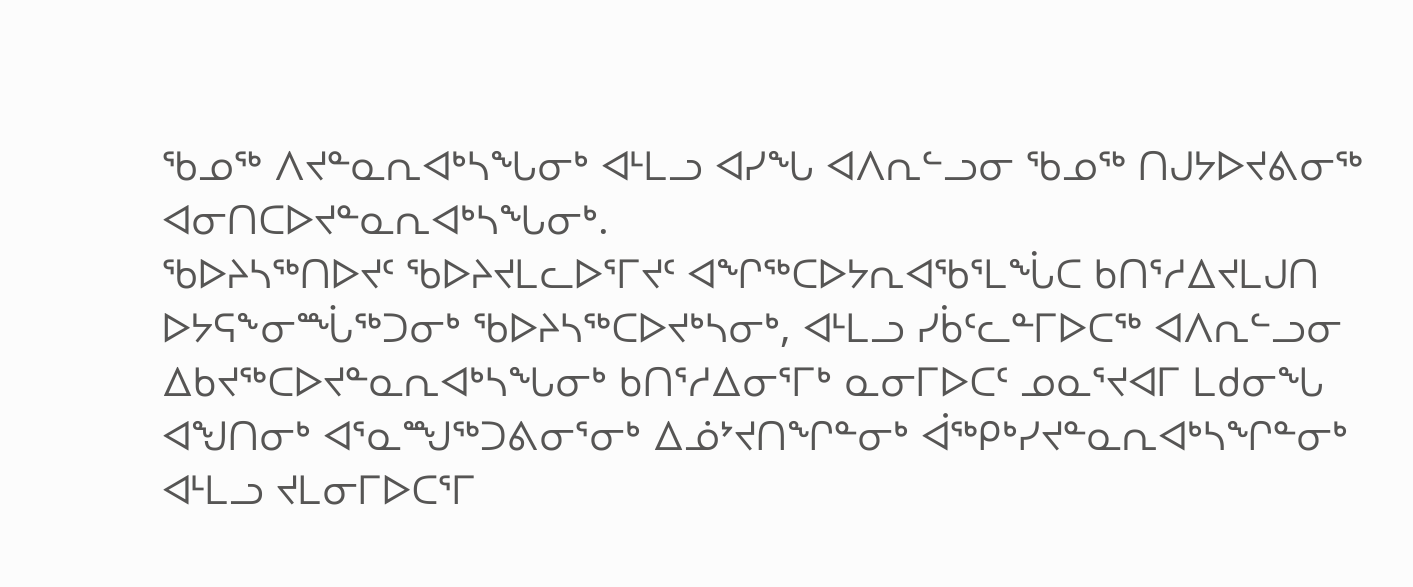ᖃᓄᖅ ᐱᔪᓐᓇᕆᐊᒃᓴᖓᓂᒃ ᐊᒻᒪᓗ ᐊᓯᖓ ᐊᐱᕆᓪᓗᓂ ᖃᓄᖅ ᑎᒍᔭᐅᔪᕕᓂᖅ ᐊᓂᑎᑕᐅᔪᓐᓇᕆᐊᒃᓴᖓᓂᒃ.
ᖃᐅᔨᓴᖅᑎᐅᔪᑦ ᖃᐅᔨᔪᒪᓚᐅᕐᒥᔪᑦ ᐊᖏᖅᑕᐅᔭᕆᐊᖃᕐᒪᖔᑕ ᑲᑎᕐᓱᐃᔪᒪᒍᑎ ᐅᔭᕋᖕᓂᙶᖅᑐᓂᒃ ᖃᐅᔨᓴᖅᑕᐅᔪᒃᓴᓂᒃ, ᐊᒻᒪᓗ ᓯᑳᑦᓚᓐᒥᐅᑕᖅ ᐊᐱᕆᓪᓗᓂ ᐃᑲᔪᖅᑕᐅᔪᓐᓇᕆᐊᒃᓴᖓᓂᒃ ᑲᑎᕐᓱᐃᓂᕐᒥᒃ ᓇᓂᒥᐅᑕᑦ ᓄᓇᕐᔪᐊᒥ ᒪᑯᓂᖓ ᐊᖑᑎᓂᒃ ᐊᕐᓇᙳᖅᑐᕕᓂᕐᓂᒃ ᐃᓅᔾᔪᑎᖏᓐᓂᒃ ᐋᖅᑭᒃᓯᔪᓐᓇᕆᐊᒃᓴᖏᓐᓂᒃ ᐊᒻᒪᓗ ᔪᒪᓂᒥᐅᑕᕐᒥ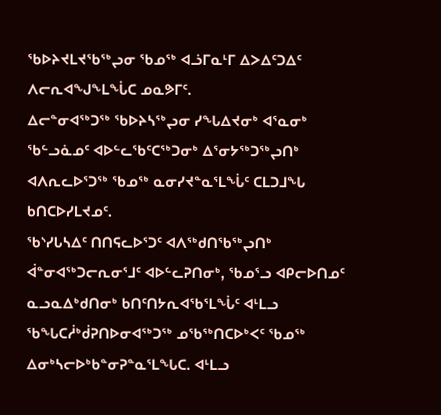ᖃᐅᔨᔪᒪᔪᖃᖅᖢᓂ ᖃᓄᖅ ᐊᓘᒥᓇᒻᒥ ᐃᐳᐃᑦᑐᐃᑦ ᐱᓕᕆᐊᖑᖕᒪᖔᑕ ᓄᓇᕗᒥᑦ.
ᐃᓕᓐᓂᐊᖅᑐᖅ ᖃᐅᔨᓴᖅᖢᓂ ᓯᖓᐃᔪᓂᒃ ᐊᕐᓇᓂᒃ ᖃᓪᓗᓈᓄᑦ ᐊᐅᓪᓚᖃᑦᑕᖅᑐᓂᒃ ᐃᕐᓂᔭᖅᑐᖅᖢᑎᒃ ᐊᐱᕆᓚᐅᕐᑐᖅ ᖃᓄᖅ ᓇᓂᓯᔪᓐᓇᕐᒪᖔᑦ ᑕᒪᑐᒧᖓ ᑲᑎᑕᐅᓯᒪᔪᓄᑦ.
ᖃᔅᓯᒐᓴᐃᑦ ᑎᑎᕋᓚᐅᕐᑐᑦ ᐊᐱᖅᑯᑎᖃᖅᖢᑎᒃ ᐋᓐᓂᐊᖅᑐᓕᕆᓂᕐᒧᑦ ᐊᐅᓪᓚᕈᑎᓂᒃ, ᖃᓄᕐᓗ ᐊᑭᓕᐅᑎᓄᑦ ᓇᓗᓇᐃᒃᑯᑎᓂᒃ ᑲᑎᑦᑎᔭᕆᐊᖃᕐᒪᖔᑦ ᐊᒻᒪᓗ ᖃᖓᑕᓲᒃᑰᕈᑎᐅᓂᐊᖅᑐᖅ ᓄᖃᖅᑎᑕᐅᒃᐸᑦ ᖃᓄᖅ ᐃᓂᒃᓴᓕᐅᒃᑲᓐᓂᕈᓐᓇᕐᒪᖓᑕ. ᐊᒻᒪᓗ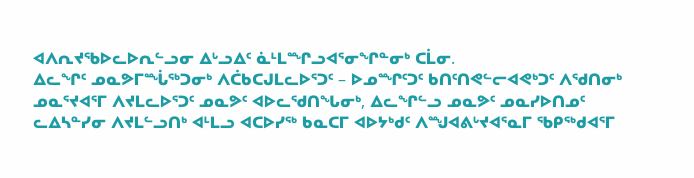ᐊᐱᕆᔪᖃᐅᓚᐅᕆᓪᓗᓂ ᐃᒡᓗᐃᑦ ᓈᒻᒪᙱᓗᐊᕐᓂᖏᓐᓂᒃ ᑕᒫᓂ.
ᐃᓚᖏᑦ ᓄᓇᕗᒥᙶᖅᑐᓂᒃ ᐱᑖᑲᑕᒍᒪᓚᐅᕐᑐᑦ – ᐅᓄᙱᑦᑐᑦ ᑲᑎᑦᑎᕙᓪᓕᐊᕙᒃᑐᑦ ᐱᖁᑎᓂᒃ ᓄᓇᕐᔪᐊᕐᒥ ᐱᔪᒪᓚᐅᕐᑐᑦ ᓄᓇᕗᑦ ᐊᐅᓚᖁᑎᖓᓂᒃ, ᐃᓚᖏᓪᓗ ᓄᓇᕗᑦ ᓄᓇᓯᐅᑎᓄᑦ ᓚᐃᓴᓐᓯᓂ ᐱᔪᒪᓪᓗᑎᒃ ᐊᒻᒪᓗ ᐊᑕᐅᓯᖅ ᑲᓇᑕᒥ ᐊᐅᔭᒃᑯᑦ ᐱᙳᐊᕕᒡᔪᐊᕐᓇᒥ ᖃᑭᖅᑯᐊᕐᒥ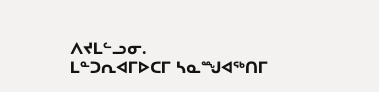ᐱᔪᒪᓪᓗᓂ.
ᒪᓐᑐᕆᐊᒥᐅᑕᒥ ᓴᓇᙳᐊᖅᑎᒥ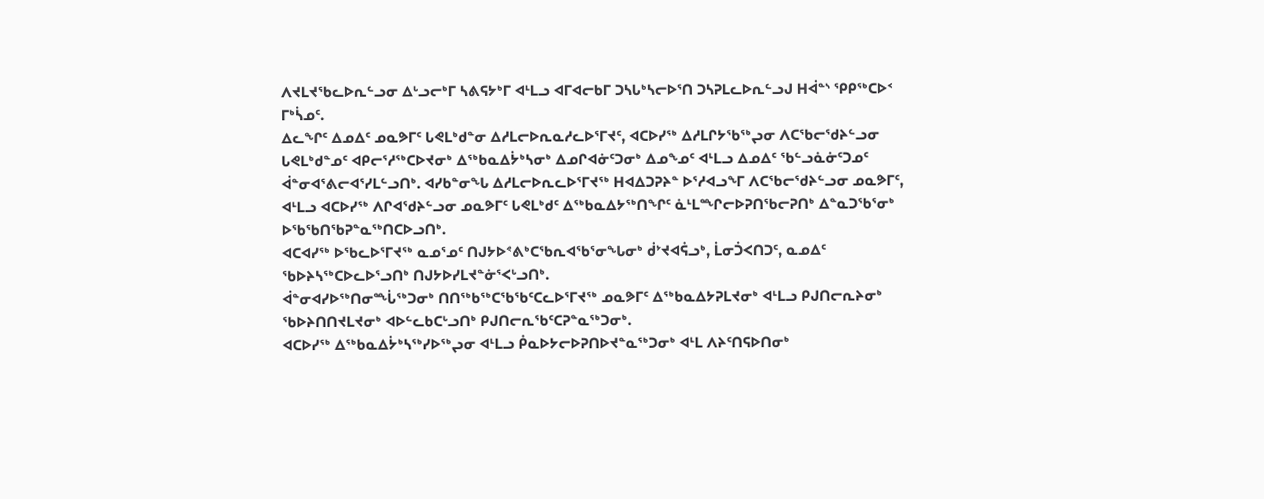ᐱᔪᒪᔪᖃᓚᐅᕆᓪᓗᓂ ᐃᒡᓗᓕᒃᒥ ᓴᕕᕋᔭᒃᒥ ᐊᒻᒪᓗ ᐊᒥᐊᓕᑲᒥ ᑐᓴᒐᒃᓴᓕᐅᕐᑎ ᑐᓴᕈᒪᓚᐅᕆᓪᓗᒍ ᕼᐋᓐᔅ ᕿᑭᖅᑕᐅᑉ ᒥᒃᓵᓄᑦ.
ᐃᓚᖏᑦ ᐃᓄᐃᑦ ᓄᓇᕗᒥᑦ ᒐᕙᒪᒃᑯᓐᓂ ᐃᓱᒪᓕᐅᕆᓇᓱᓚᐅᕐᒥᔪᑦ, ᐊᑕᐅᓯᖅ ᐃᓱᒪᒋᔭᖃᖅᖢᓂ ᐱᑕᖃᓕᖁᔨᓪᓗᓂ ᒐᕙᒪᒃᑯᓐᓄᑦ ᐊᑭᓕᕐᓱᖅᑕᐅᔪᓂᒃ ᐃᖅᑲᓇᐃᔮᒃᓴᓂᒃ ᐃᓄᒋᐊᓃᑦᑐᓂᒃ ᐃᓄᖕᓄᑦ ᐊᒻᒪᓗ ᐃᓄᐃᑦ ᖃᓪᓗᓈᓃᑦᑐᓄᑦ ᐋᓐᓂᐊᕐᕕᓕᐊᕐᓯᒪᓪᓗᑎᒃ. ᐊᓯᑲᓐᓂᖓ ᐃᓱᒪᓕᐅᕆᓚᐅᕐᒥᔪᖅ ᕼᐊᐃᑐᕈᔨᓐ ᐅᕐᓱᐊᓗᖕᒥ ᐱᑕᖃᓕᖁᔨᓪᓗᓂ ᓄᓇᕗᒥᑦ, ᐊᒻᒪᓗ ᐊᑕᐅᓯᖅ ᐱᒋᐊᖁᔨᓪᓗᓂ ᓄᓇᕗᒥᑦ ᒐᕙᒪᒃᑯᑦ ᐃᖅᑲᓇᐃᔭᖅᑎᖏᑦ ᓈᒻᒪᙱᓕᐅᕈᑎᖃᓕᕈᑎᒃ ᐃᓐᓇᑐᖃᕐᓂᒃ ᐅᖃᖃᑎᖃᕈᓐᓇᖅᑎᑕᐅᓗᑎᒃ.
ᐊᑕᐊᓯᖅ ᐅᖃᓚᐅᕐᒥᔪᖅ ᓇᓄᕐᓄᑦ ᑎᒍᔭᐅᕝᕕᒃᑕᖃᕆᐊᖃᕐᓂᖓᓂᒃ ᑰᔾᔪᐊᕌᓗᒃ, ᒫᓂᑑᐸᑎᑐᑦ, ᓇᓄᐃᑦ ᖃᐅᔨᓴᖅᑕᐅᓚᐅᕐᓗᑎᒃ ᑎᒍᔭᐅᓯᒪᔪᓐᓃᕐᐸᒡᓗᑎᒃ.
ᐋᓐᓂᐊᓯᐅᖅᑎᓂᙶᖅᑐᓂᒃ ᑎᑎᖅᑲᖅᑕᖃᖃᑦᑕᓚᐅᕐᒥᔪᖅ ᓄᓇᕗᒥᑦ ᐃᖅᑲᓇᐃᔭᕈᒪᔪᓂᒃ ᐊᒻᒪᓗ ᑭᒍᑎᓕᕆᔨᓂᒃ ᖃᐅᔨᑎᑎᔪᒪᔪᓂᒃ ᐊᐅᓪᓚᑲᑕᒡᓗᑎᒃ ᑭᒍᑎᓕᕆᖃᑦᑕᕈᓐᓇᖅᑐᓂᒃ.
ᐊᑕᐅᓯᖅ ᐃᖅᑲᓇᐃᔮᒃᓴᖅᓯᐅᖅᖢᓂ ᐊᒻᒪᓗ ᑮᓇᐅᔭᓕᐅᕈᑎᐅᔪᓐᓇᖅᑐᓂᒃ ᐊᒻᒪ ᐱᔨᑦᑎᕋᐅᑎᓂᒃ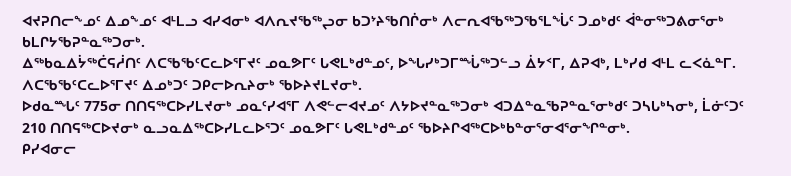ᐊᔪᕈᑎᓕᖕᓄᑦ ᐃᓄᖕᓄᑦ ᐊᒻᒪᓗ ᐊᓯᐊᓂᒃ ᐊᐱᕆᔪᖃᖅᖢᓂ ᑲᑐᔾᔨᖃᑎᒌᓂᒃ ᐱᓕᕆᐊᖃᖅᑐᖃᕐᒪᖔᑦ ᑐᓄᒃᑯᑦ ᐋᓐᓂᖅᑐᕕᓂᕐᓂᒃ ᑲᒪᒋᔭᖃᕈᓐᓇᖅᑐᓂᒃ.
ᐃᖅᑲᓇᐃᔮᖅᑖᕋᓲᑎᑦ ᐱᑕᖃᖃᑦᑕᓚᐅᕐᒥᔪᑦ ᓄᓇᕗᒥᑦ ᒐᕙᒪᒃᑯᓐᓄᑦ, ᐅᖓᓯᒃᑐᒥᙶᖅᑐᓪᓗ ᐄᔭᑉᒥ, ᐃᕈᐊᒃ, ᒪᒃᓯᑯ ᐊᒻᒪ ᓚᐸᓈᓐᒥ.
ᐱᑕᖃᖃᑦᑕᓚᐅᕐᒥᔪᑦ ᐃᓄᒃᑐᑦ ᑐᑭᓕᐅᕆᔨᓂᒃ ᖃᐅᔨᔪᒪᔪᓂᒃ.
ᐅᑯᓇᙵᑦ 775ᓂ ᑎᑎᕋᖅᑕᐅᓯᒪᔪᓂᒃ ᓄᓇᑦᓯᐊᕐᒥ ᐱᕙᓪᓕᐊᔪᓄᑦ ᐱᔭᐅᔪᓐᓇᖅᑐᓂᒃ ᐊᑐᐃᓐᓇᖃᕈᓐᓇᕐᓂᒃᑯᑦ ᑐᓴᒐᒃᓴᓂᒃ, ᒫᓃᑦᑐᑦ 210 ᑎᑎᕋᖅᑕᐅᔪᓂᒃ ᓇᓗᓇᐃᖅᑕᐅᓯᒪᓚᐅᕐᑐᑦ ᓄᓇᕗᒥᑦ ᒐᕙᒪᒃᑯᓐᓄᑦ ᖃᐅᔨᒋᐊᖅᑕᐅᒃᑲᓐᓂᕐᓂᐊᕐᓂᖏᓐᓂᒃ.
ᑭᓯᐊᓂᓕ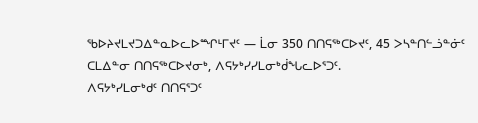ᖃᐅᔨᔪᒪᔪᑐᐃᓐᓇᐅᓚᐅᙱᒻᒥᔪᑦ — ᒫᓂ 350 ᑎᑎᕋᖅᑕᐅᔪᑦ, 45 ᐳᓴᓐᑎᓪᓘᓐᓃᑦ ᑕᒪᐃᓐᓂ ᑎᑎᕋᖅᑕᐅᔪᓂᒃ, ᐱᕋᔭᒃᓯᓯᒪᓂᒃᑰᖓᓚᐅᕐᑐᑦ.
ᐱᕋᔭᒃᓯᒪᓂᒃᑯᑦ ᑎᑎᕋᕐᑐᑦ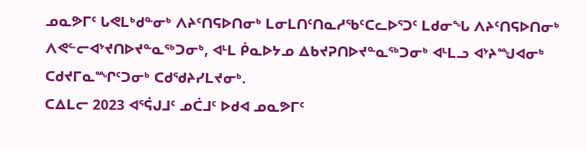ᓄᓇᕗᒥᑦ ᒐᕙᒪᒃᑯᓐᓂᒃ ᐱᔨᑦᑎᕋᐅᑎᓂᒃ ᒪᓂᒪᑎᑦᑎᓇᓱᖃᑦᑕᓚᐅᕐᑐᑦ ᒪᑯᓂᖓ ᐱᔨᑦᑎᕋᐅᑎᓂᒃ ᐱᕙᓪᓕᐊᔾᔪᑎᐅᔪᓐᓇᖅᑐᓂᒃ, ᐊᒻᒪ ᑮᓇᐅᔭᓄ ᐃᑲᔪᕈᑎᐅᔪᓐᓇᖅᑐᓂᒃ ᐊᒻᒪᓗ ᐊᔾᔨᙳᐊᓂᒃ ᑕᑯᔪᒥᓇᙱᑦᑐᓂᒃ ᑕᑯᖁᔨᓯᒪᔪᓂᒃ.
ᑕᐃᒪᓕ 2023 ᐊᕐᕌᒍᒧᑦ ᓄᑖᒧᑦ ᐅᑯᐊ ᓄᓇᕗᒥᑦ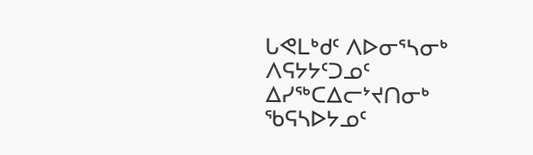ᒐᕙᒪᒃᑯᑦ ᐱᐅᓂᕐᓴᓂᒃ ᐱᕋᔭᔭᑦᑐᓄᑦ ᐃᓯᖅᑕᐃᓕᔾᔪᑎᓂᒃ ᖃᕋᓴᐅᔭᓄᑦ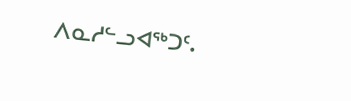ᐱᓇᓱᓪᓗᐊᖅᑐᑦ.